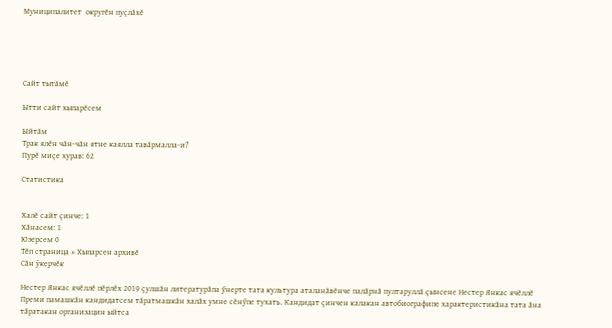Муниципалитет  округĕн пуçлăхĕ





Сайт тытăмĕ

Ытти сайт хыпарĕсем

Ыйтăм
Трак ялĕн чăн-чăн ятне каялла тавăрмалла-и?
Пурĕ миçе хурав: 62

Статистика


Халĕ сайт çинче: 1
Хăнасем: 1
Юзерсем 0
Тĕп страница » Хыпарсен архивĕ
Сăн ÿкерчĕк

Нестер Янкас ячӗллӗ пӗрлӗх 2019 ҫулшӑн литературӑпа ӳнерте тата культура аталанӑвӗнче палӑрнӑ пултаруллӑ ҫынсене Нестер Янкас ячӗллӗ Преми памашкӑн кандидатсем тӑратмашкӑн халӑх умне сӗнӳпе тухать. Кандидат ҫинчен калакан автобиографипе характеристикӑна тата ӑна тӑратакан организацин ыйтса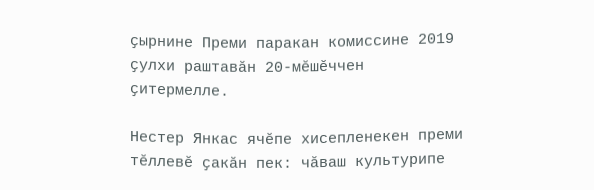ҫырнине Преми паракан комиссине 2019 ҫулхи раштавӑн 20-мӗшӗччен ҫитермелле.

Нестер Янкас ячӗпе хисепленекен преми тӗллевӗ ҫакӑн пек: чӑваш культурипе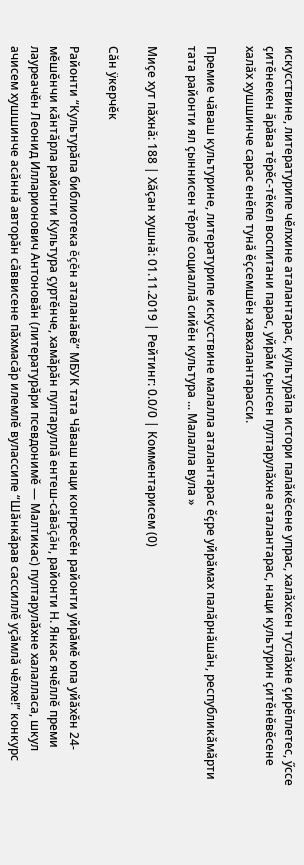искусствине, литературипе чӗлхине аталантарас, культурӑпа истори палӑкӗсене упрас, халӑхсен туслӑхне ҫирӗплетес, ӳссе ҫитӗнекен ӑрӑва тӗрӗс-тӗкел воспитани парас, уйрӑм ҫынсен пултарулӑхне аталантарас, наци культурин ҫитӗнӗвӗсене халӑх хушшинче сарас енӗпе тунӑ ӗҫсемшӗн хавхалантарасси.

Премие чӑваш культурине, литературипе искусствине малалла аталантарас ӗҫре уйрӑмах палӑрнӑшӑн, республикӑмӑрти тата районти ял ҫыннисен тӗрлӗ социаллӑ сийӗн культура ... Малалла вула »

Миçе хут пăхнă: 188 | Хăçан хушнă: 01.11.2019 | Рейтинг: 0.0/0 | Комментарисем (0)

Сăн ÿкерчĕк

Районти “Культурăпа библиотека ĕçĕн аталанăвĕ” МБУК тата Чăваш наци конгресĕн районти уйрăмĕ юпа уйăхĕн 24-мĕшĕнчи кăнтăрла районти Культура çуртĕнче, хамăрăн пултаруллă ентеш-сăвăçăн, районти Н. Янкас ячĕллĕ преми лауреачĕн Леонид Илларионович Антоновăн (литературăри псевдонимĕ — Малтикас) пултарулăхне халалласа, шкул ачисем хушшинче асăннă авторăн сăввисене пăхмасăр илемлĕ вулассипе “Шăнкăрав сассиллĕ уçăмлă чĕлхе!” конкурс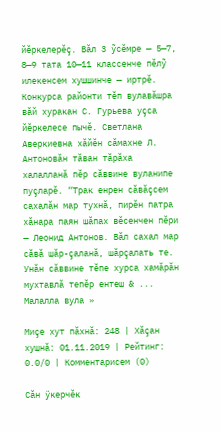йĕркелерĕç. Вăл 3 ỹсĕмре — 5—7, 8—9 тата 10—11 классенче пĕлỹ илекенсем хушшинче — иртрĕ. Конкурса районти тĕп вулавăшра вăй хуракан С. Гурьева уçса йĕркелесе пычĕ. Светлана Аверкиевна хăйĕн сăмахне Л. Антоновăн тăван тăрăха халалланă пĕр сăввине вуланипе пуçларĕ. “Трак енрен сăвăçсем сахалăн мар тухнă, пирĕн патра хăнара паян шăпах вĕсенчен пĕри — Леонид Антонов. Вăл сахал мар сăвă шăр-çаланă, шăрçалать те. Унăн сăввине тĕпе хурса хамăрăн мухтавлă тепĕр ентеш & ... Малалла вула »

Миçе хут пăхнă: 248 | Хăçан хушнă: 01.11.2019 | Рейтинг: 0.0/0 | Комментарисем (0)

Сăн ÿкерчĕк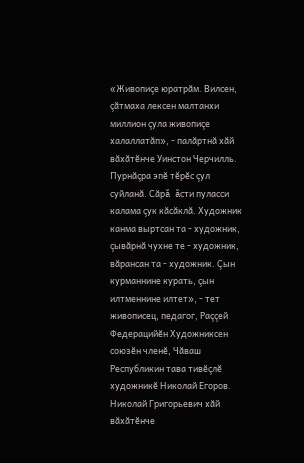«Живопиçе юратрăм. Вилсен, çăтмаха лексен малтанхи миллион çула живопиçе халаллатăп», - палăртнă хăй вăхăтĕнче Уинстон Черчилль. Пурнăçра эпĕ тĕрĕс çул суйланă. Сăрă ăсти пуласси калама çук кăсăклă. Художник канма выртсан та - художник, çывăрнă чухне те - художник, вăрансан та - художник. Çын курманнине курать, çын илтменнине илтет», - тет живописец, педагог, Раççей Федерацийĕн Художниксен союзĕн членĕ, Чăваш Республикин тава тивĕçлĕ художникĕ Николай Егоров. Николай Григорьевич хăй вăхăтĕнче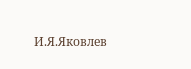И.Я.Яковлев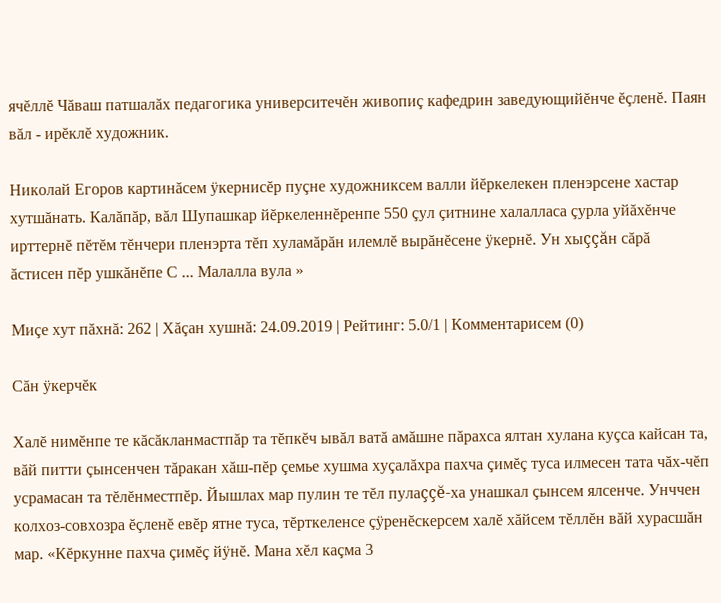ячĕллĕ Чăваш патшалăх педагогика университечĕн живопиç кафедрин заведующийĕнче ĕçленĕ. Паян вăл - ирĕклĕ художник.

Николай Егоров картинăсем ÿкернисĕр пуçне художниксем валли йĕркелекен пленэрсене хастар хутшăнать. Калăпăр, вăл Шупашкар йĕркеленнĕренпе 550 çул çитнине халалласа çурла уйăхĕнче ирттернĕ пĕтĕм тĕнчери пленэрта тĕп хуламăрăн илемлĕ вырăнĕсене ÿкернĕ. Ун хыççăн сăрă ăстисен пĕр ушкăнĕпе С ... Малалла вула »

Миçе хут пăхнă: 262 | Хăçан хушнă: 24.09.2019 | Рейтинг: 5.0/1 | Комментарисем (0)

Сăн ÿкерчĕк

Халĕ нимĕнпе те кăсăкланмастпăр та тĕпкĕч ывăл ватă амăшне пăрахса ялтан хулана куçса кайсан та, вăй питти çынсенчен тăракан хăш-пĕр çемье хушма хуçалăхра пахча çимĕç туса илмесен тата чăх-чĕп усрамасан та тĕлĕнместпĕр. Йышлах мар пулин те тĕл пулаççĕ-ха унашкал çынсем ялсенче. Унччен колхоз-совхозра ĕçленĕ евĕр ятне туса, тĕрткеленсе çÿренĕскерсем халĕ хăйсем тĕллĕн вăй хурасшăн мар. «Кĕркунне пахча çимĕç йÿнĕ. Мана хĕл каçма 3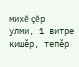михĕ çĕр улми, 1 витре кишĕр, тепĕр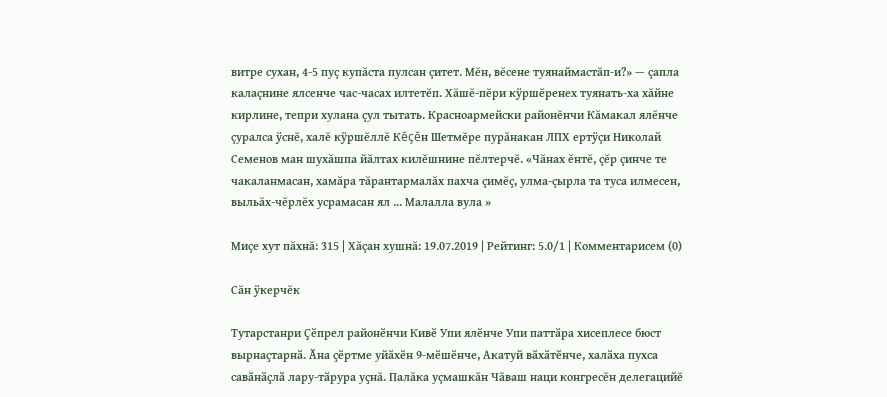витре сухан, 4-5 пуç купăста пулсан çитет. Мĕн, вĕсене туянаймастăп-и?» — çапла калаçнине ялсенче час-часах илтетĕп. Хăшĕ-пĕри кÿршĕренех туянать-ха хăйне кирлине, тепри хулана çул тытать. Красноармейски районĕнчи Кăмакал ялĕнче çуралса ÿснĕ, халĕ кÿршĕллĕ Кĕçĕн Шетмĕре пурăнакан ЛПХ ертÿçи Николай Семенов ман шухăшпа йăлтах килĕшнине пĕлтерчĕ. «Чăнах ĕнтĕ, çĕр çинче те чакаланмасан, хамăра тăрантармалăх пахча çимĕç, улма-çырла та туса илмесен, выльăх-чĕрлĕх усрамасан ял ... Малалла вула »

Миçе хут пăхнă: 315 | Хăçан хушнă: 19.07.2019 | Рейтинг: 5.0/1 | Комментарисем (0)

Сăн ÿкерчĕк

Тутарстанри Ҫӗпрел районӗнчи Кивӗ Упи ялӗнче Упи паттӑра хисеплесе бюст вырнаҫтарнӑ. Ӑна ҫӗртме уйӑхӗн 9-мӗшӗнче, Акатуй вӑхӑтӗнче, халӑха пухса савӑнӑҫлӑ лару-тӑрура уҫнă. Палăка уçмашкăн Чăваш наци конгресĕн делегацийĕ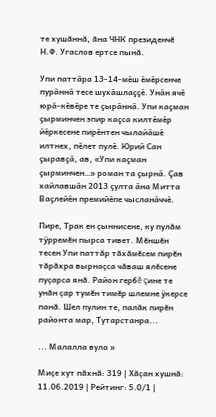те хушăннă, ăна ЧНК президенчĕ Н.Ф. Угаслов ертсе пынă.

Упи паттӑра 13-14-мӗш ӗмӗрсенче пурӑннӑ тесе шухӑшлаҫҫӗ. Унӑн ячӗ юрӑ-кӗвӗре те ҫырӑннӑ. Упи каҫман ҫырминчен эпир каҫса килтӗмӗр йӗркесене пирӗнтен чылайӑшӗ илтнех, пӗлет пулӗ. Юрий Сан ҫыравҫӑ, ав, «Упи каҫман ҫырминчен…» роман та ҫырнӑ. Ҫав хайлавшӑн 2013 ҫулта ӑна Митта Ваҫлейӗн премийӗпе чысланӑччӗ.

Пире, Трак ен çыннисене, ку пулăм тÿрремĕн пырса тивет. Мĕншĕн тесен Упи паттăр тăхăмĕсем пирĕн тăрăхра вырнаçса чăваш ялĕсене пуçарса янă. Район гербĕ çине те унăн çар тумĕн тимĕр шлемне ÿкерсе панă. Шел пулин те, палăк пирĕн районта мар, Тутарстанра...

... Малалла вула »

Миçе хут пăхнă: 319 | Хăçан хушнă: 11.06.2019 | Рейтинг: 5.0/1 |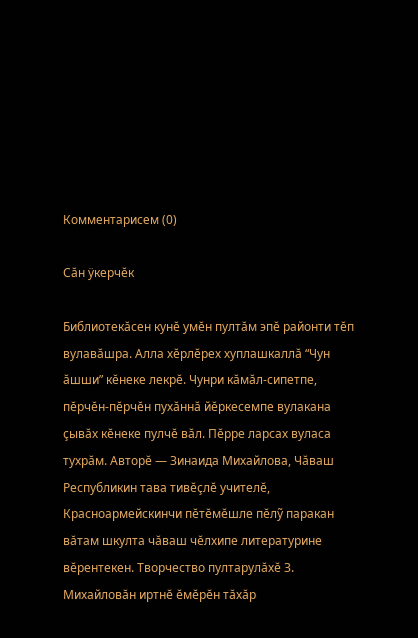Комментарисем (0)

Сăн ÿкерчĕк

Библиотекăсен кунĕ умĕн пултăм эпĕ районти тĕп вулавăшра. Алла хĕрлĕрех хуплашкаллă “Чун ăшши” кĕнеке лекрĕ. Чунри кăмăл-сипетпе, пĕрчĕн-пĕрчĕн пухăннă йĕркесемпе вулакана çывăх кĕнеке пулчĕ вăл. Пĕрре ларсах вуласа тухрăм. Авторĕ — Зинаида Михайлова, Чăваш Республикин тава тивĕçлĕ учителĕ, Красноармейскинчи пĕтĕмĕшле пĕлỹ паракан вăтам шкулта чăваш чĕлхипе литературине вĕрентекен. Творчество пултарулăхĕ З. Михайловăн иртнĕ ĕмĕрĕн тăхăр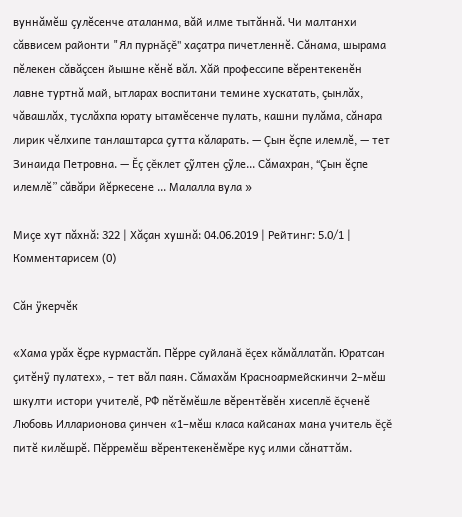вуннăмĕш çулĕсенче аталанма, вăй илме тытăннă. Чи малтанхи сăввисем районти "Ял пурнăçĕ" хаçатра пичетленнĕ. Сăнама, шырама пĕлекен сăвăçсен йышне кĕнĕ вăл. Хăй профессипе вĕрентекенĕн лавне туртнă май, ытларах воспитани темине хускатать, çынлăх, чăвашлăх, туслăхпа юрату ытамĕсенче пулать, кашни пулăма, сăнара лирик чĕлхипе танлаштарса çутта кăларать. — Çын ĕçпе илемлĕ, — тет Зинаида Петровна. — Ĕç çĕклет çỹлтен çỹле... Сăмахран, “Çын ĕçпе илемлĕ” сăвăри йĕркесене ... Малалла вула »

Миçе хут пăхнă: 322 | Хăçан хушнă: 04.06.2019 | Рейтинг: 5.0/1 | Комментарисем (0)

Сăн ÿкерчĕк

«Хама урăх ĕçре курмастăп. Пĕрре суйланă ĕçех кăмăллатăп. Юратсан çитĕнÿ пулатех», – тет вăл паян. Сăмахăм Красноармейскинчи 2–мĕш шкулти истори учителĕ, РФ пĕтĕмĕшле вĕрентĕвĕн хисеплĕ ĕçченĕ Любовь Илларионова çинчен «1–мĕш класа кайсанах мана учитель ĕçĕ питĕ килĕшрĕ. Пĕрремĕш вĕрентекенĕмĕре куç илми сăнаттăм.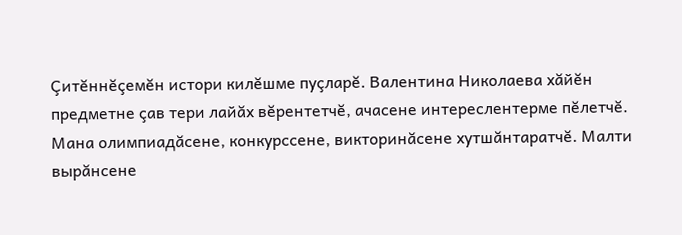Çитĕннĕçемĕн истори килĕшме пуçларĕ. Валентина Николаева хăйĕн предметне çав тери лайăх вĕрентетчĕ, ачасене интереслентерме пĕлетчĕ. Мана олимпиадăсене, конкурссене, викторинăсене хутшăнтаратчĕ. Малти вырăнсене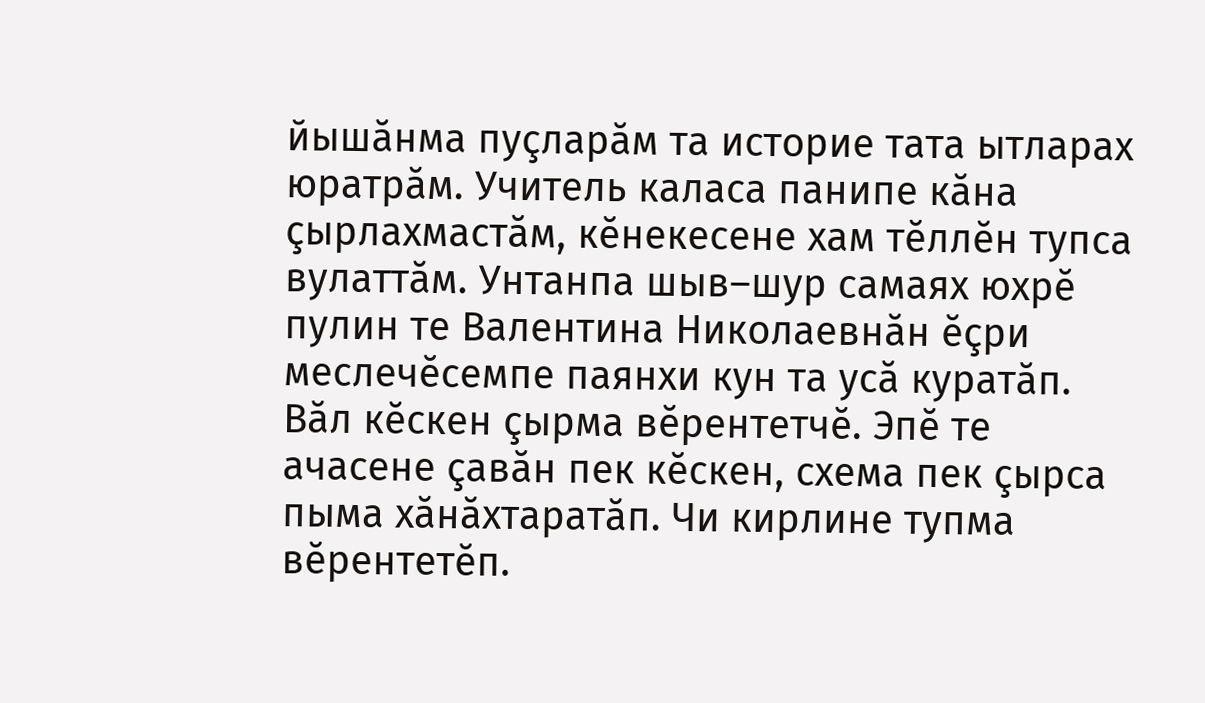йышăнма пуçларăм та историе тата ытларах юратрăм. Учитель каласа панипе кăна çырлахмастăм, кĕнекесене хам тĕллĕн тупса вулаттăм. Унтанпа шыв–шур самаях юхрĕ пулин те Валентина Николаевнăн ĕçри меслечĕсемпе паянхи кун та усă куратăп. Вăл кĕскен çырма вĕрентетчĕ. Эпĕ те ачасене çавăн пек кĕскен, схема пек çырса пыма хăнăхтаратăп. Чи кирлине тупма вĕрентетĕп.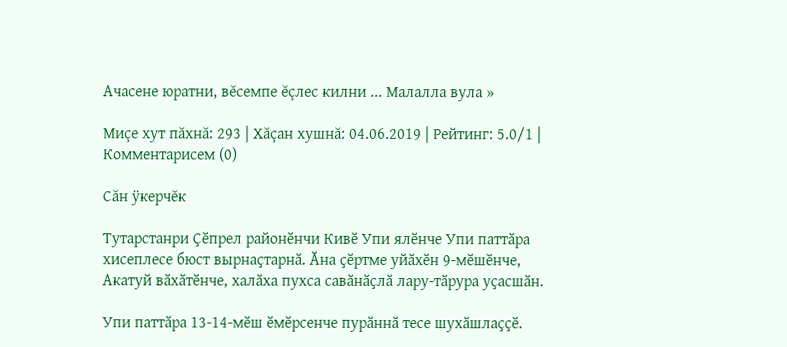Ачасене юратни, вĕсемпе ĕçлес килни ... Малалла вула »

Миçе хут пăхнă: 293 | Хăçан хушнă: 04.06.2019 | Рейтинг: 5.0/1 | Комментарисем (0)

Сăн ÿкерчĕк

Тутарстанри Ҫӗпрел районӗнчи Кивӗ Упи ялӗнче Упи паттӑра хисеплесе бюст вырнаҫтарнӑ. Ӑна ҫӗртме уйӑхӗн 9-мӗшӗнче, Акатуй вӑхӑтӗнче, халӑха пухса савӑнӑҫлӑ лару-тӑрура уҫасшӑн.

Упи паттӑра 13-14-мӗш ӗмӗрсенче пурӑннӑ тесе шухӑшлаҫҫӗ.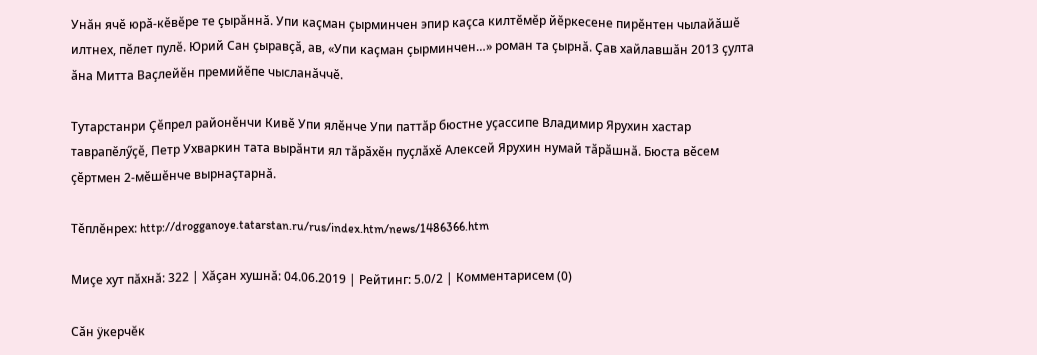Унӑн ячӗ юрӑ-кӗвӗре те ҫырӑннӑ. Упи каҫман ҫырминчен эпир каҫса килтӗмӗр йӗркесене пирӗнтен чылайӑшӗ илтнех, пӗлет пулӗ. Юрий Сан ҫыравҫӑ, ав, «Упи каҫман ҫырминчен…» роман та ҫырнӑ. Ҫав хайлавшӑн 2013 ҫулта ӑна Митта Ваҫлейӗн премийӗпе чысланӑччӗ.

Тутарстанри Ҫӗпрел районӗнчи Кивӗ Упи ялӗнче Упи паттӑр бюстне уҫассипе Владимир Ярухин хастар таврапӗлӳҫӗ, Петр Ухваркин тата вырӑнти ял тӑрӑхӗн пуҫлӑхӗ Алексей Ярухин нумай тӑрӑшнӑ. Бюста вӗсем ҫӗртмен 2-мӗшӗнче вырнаҫтарнӑ.

Тĕплĕнрех: http://drogganoye.tatarstan.ru/rus/index.htm/news/1486366.htm

Миçе хут пăхнă: 322 | Хăçан хушнă: 04.06.2019 | Рейтинг: 5.0/2 | Комментарисем (0)

Сăн ÿкерчĕк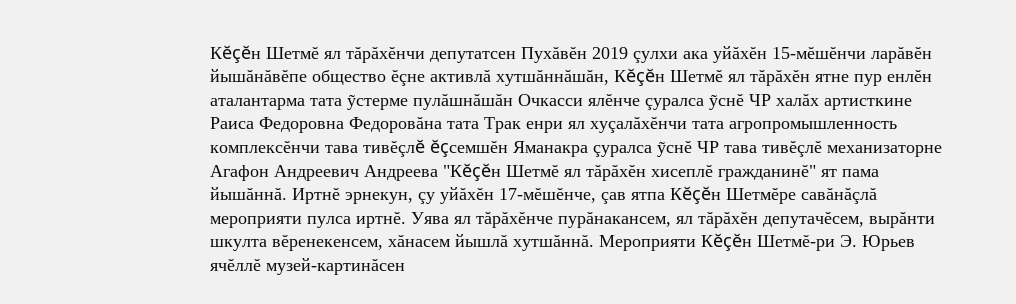Кĕçĕн Шетмĕ ял тăрăхĕнчи депутатсен Пухăвĕн 2019 çулхи ака уйăхĕн 15-мĕшĕнчи ларăвĕн йышăнăвĕпе общество ĕçне активлă хутшăннăшăн, Кĕçĕн Шетмĕ ял тăрăхĕн ятне пур енлĕн аталантарма тата ỹстерме пулăшнăшăн Очкасси ялĕнче çуралса ỹснĕ ЧР халăх артисткине Раиса Федоровна Федоровăна тата Трак енри ял хуçалăхĕнчи тата агропромышленность комплексĕнчи тава тивĕçлĕ ĕçсемшĕн Яманакра çуралса ỹснĕ ЧР тава тивĕçлĕ механизаторне Агафон Андреевич Андреева "Кĕçĕн Шетмĕ ял тăрăхĕн хисеплĕ гражданинĕ" ят пама йышăннă. Иртнĕ эрнекун, çу уйăхĕн 17-мĕшĕнче, çав ятпа Кĕçĕн Шетмĕре савăнăçлă мероприяти пулса иртнĕ. Уява ял тăрăхĕнче пурăнакансем, ял тăрăхĕн депутачĕсем, вырăнти шкулта вĕренекенсем, хăнасем йышлă хутшăннă. Мероприяти Кĕçĕн Шетмĕ-ри Э. Юрьев ячĕллĕ музей-картинăсен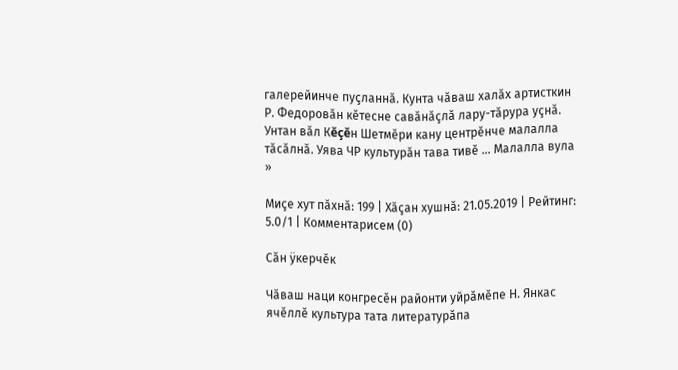галерейинче пуçланнă. Кунта чăваш халăх артисткин Р. Федоровăн кĕтесне савăнăçлă лару-тăрура уçнă. Унтан вăл Кĕçĕн Шетмĕри кану центрĕнче малалла тăсăлнă. Уява ЧР культурăн тава тивĕ ... Малалла вула »

Миçе хут пăхнă: 199 | Хăçан хушнă: 21.05.2019 | Рейтинг: 5.0/1 | Комментарисем (0)

Сăн ÿкерчĕк

Чăваш наци конгресĕн районти уйрăмĕпе Н. Янкас ячĕллĕ культура тата литературăпа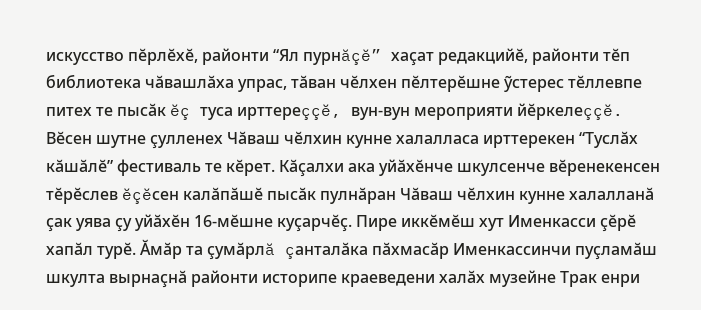искусство пĕрлĕхĕ, районти “Ял пурнăçĕ” хаçат редакцийĕ, районти тĕп библиотека чăвашлăха упрас, тăван чĕлхен пĕлтерĕшне ỹстерес тĕллевпе питех те пысăк ĕç туса ирттереççĕ, вун-вун мероприяти йĕркелеççĕ. Вĕсен шутне çулленех Чăваш чĕлхин кунне халалласа ирттерекен “Туслăх кăшăлĕ” фестиваль те кĕрет. Кăçалхи ака уйăхĕнче шкулсенче вĕренекенсен тĕрĕслев ĕçĕсен калăпăшĕ пысăк пулнăран Чăваш чĕлхин кунне халалланă çак уява çу уйăхĕн 16-мĕшне куçарчĕç. Пире иккĕмĕш хут Именкасси çĕрĕ хапăл турĕ. Ăмăр та çумăрлă çанталăка пăхмасăр Именкассинчи пуçламăш шкулта вырнаçнă районти историпе краеведени халăх музейне Трак енри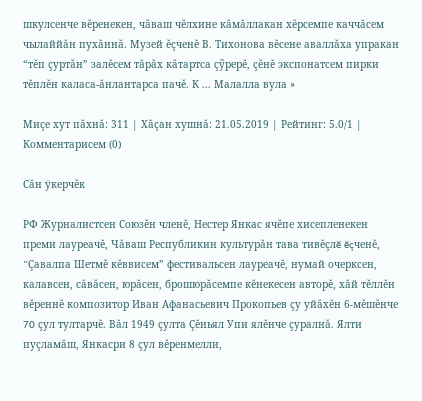шкулсенче вĕренекен, чăваш чĕлхине кăмăллакан хĕрсемпе каччăсем чылаййăн пухăннă. Музей ĕçченĕ В. Тихонова вĕсене аваллăха упракан “тĕп çуртăн” залĕсем тăрăх кăтартса çỹрерĕ, çĕнĕ экспонатсем пирки тĕплĕн каласа-ăнлантарса пачĕ. К ... Малалла вула »

Миçе хут пăхнă: 311 | Хăçан хушнă: 21.05.2019 | Рейтинг: 5.0/1 | Комментарисем (0)

Сăн ÿкерчĕк

РФ Журналистсен Союзĕн членĕ, Нестер Янкас ячĕпе хисепленекен преми лауреачĕ, Чăваш Республикин культурăн тава тивĕçлĕ ĕçченĕ, “Çавалпа Шетмĕ кĕввисем” фестивальсен лауреачĕ, нумай очерксен, калавсен, сăвăсен, юрăсен, брошюрăсемпе кĕнекесен авторĕ, хăй тĕллĕн вĕреннĕ композитор Иван Афанасьевич Прокопьев çу уйăхĕн 6-мĕшĕнче 70 çул тултарчĕ. Вăл 1949 çулта Çĕньял Упи ялĕнче çуралнă. Ялти пуçламăш, Янкасри 8 çул вĕренмелли,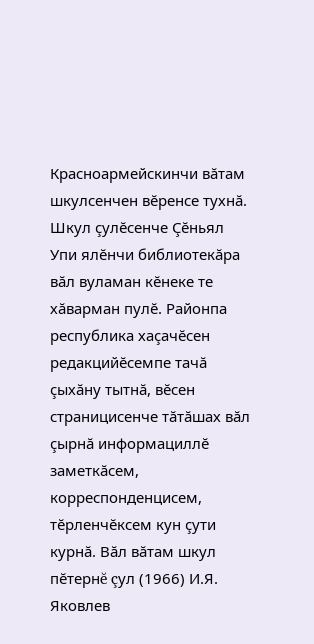Красноармейскинчи вăтам шкулсенчен вĕренсе тухнă. Шкул çулĕсенче Çĕньял Упи ялĕнчи библиотекăра вăл вуламан кĕнеке те хăварман пулĕ. Районпа республика хаçачĕсен редакцийĕсемпе тачă çыхăну тытнă, вĕсен страницисенче тăтăшах вăл çырнă информациллĕ заметкăсем, корреспонденцисем, тĕрленчĕксем кун çути курнă. Вăл вăтам шкул пĕтернĕ çул (1966) И.Я. Яковлев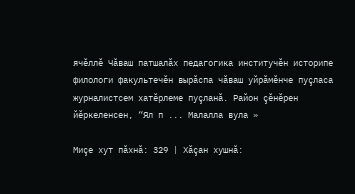ячĕллĕ Чăваш патшалăх педагогика институчĕн историпе филологи факультечĕн вырăспа чăваш уйрăмĕнче пуçласа журналистсем хатĕрлеме пуçланă. Район çĕнĕрен йĕркеленсен, “Ял п ... Малалла вула »

Миçе хут пăхнă: 329 | Хăçан хушнă: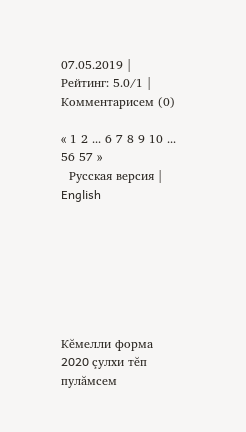07.05.2019 | Рейтинг: 5.0/1 | Комментарисем (0)

« 1 2 ... 6 7 8 9 10 ... 56 57 »
  Русская версия | English







Кĕмелли форма
2020 çулхи тĕп пулăмсем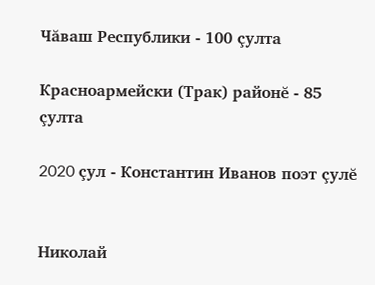Чăваш Республики - 100 çулта

Красноармейски (Трак) районĕ - 85 çулта

2020 çул - Константин Иванов поэт çулĕ


Николай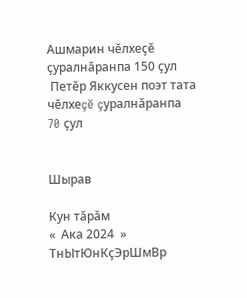Ашмарин чĕлхеçĕ çуралнăранпа 150 çул
 Петĕр Яккусен поэт тата чĕлхеçĕ çуралнăранпа
70 çул


Шырав

Кун тăрăм
«  Ака 2024  »
ТнЫтЮнКçЭрШмВр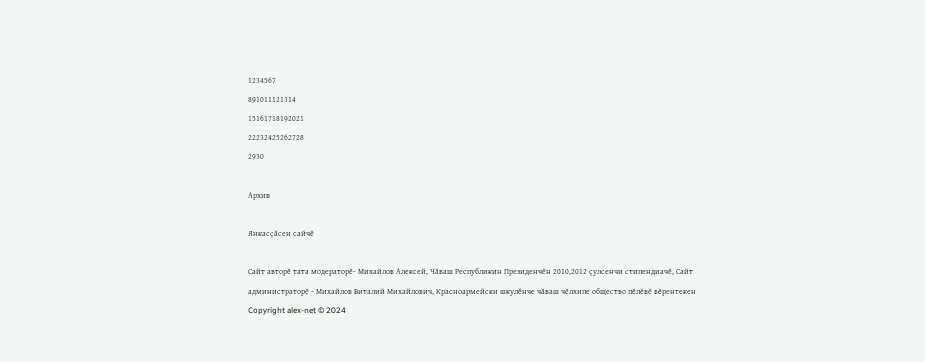1234567
891011121314
15161718192021
22232425262728
2930

Архив

Янкасçăсен сайчĕ

Сайт авторĕ тата модераторĕ- Михайлов Алексей, Чăваш Республикин Президенчĕн 2010,2012 çулсенчи стипендиачĕ, Сайт администраторĕ - Михайлов Виталий Михайлович, Красноармейски шкулĕнче чăваш чĕлхипе общество пĕлĕвĕ вĕрентекен
Copyright alex-net © 2024